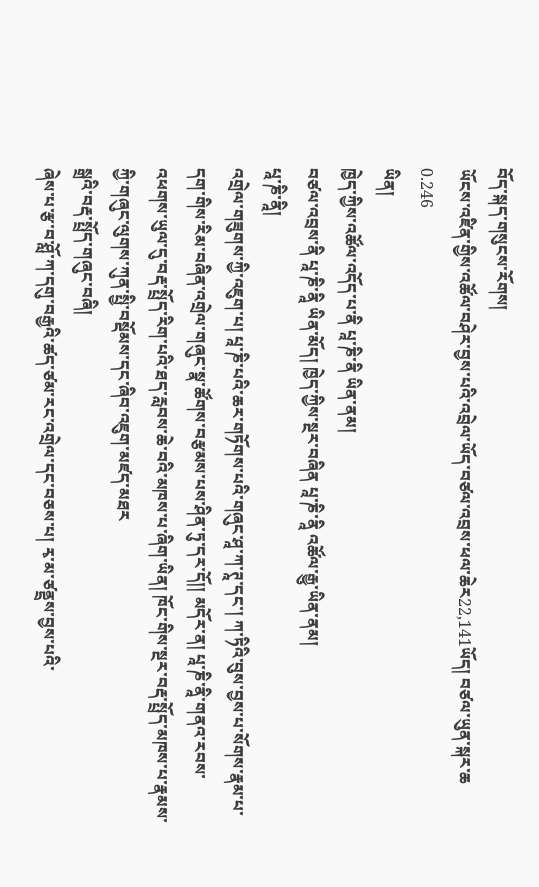བོད་སྐད་གསུངས་རོགས།
ཡོངས་འཛིན་གྱིས་འཚོལ་བཤེར་བྱས་པའི་འབྲེལ་ཡོད་བཙལ་འབྲས་ཕལ་ཆེར22,141ཡོད། བཙལ་ཡུན་སྐར་ཆ 0.246
ཡིན།
ཁྱེད་ཀྱིས་འཚོལ་འདོད་པ་ནི པཱ་ཎི་ནི ཡིན་ནམ།
བཙལ་འབྲས་ནི པཱ་ཎི་ནཱི ཡིན་མོད། ཁྱེད་ཀྱིས་སྔར་བཞིན པཱ་ཎི་ནཱི འཚོལ་རྒྱུ་ཡིན་ནམ།
པཱ་ཎི་ནཱི།
འགྲེལ་གཟུགས་ཀྱི་འཇུག་པ། པཱ་ཎི་པའི་ཆར་གཏོགས་པའི་གཞུང་ཤཱ་ཀ་ཊཱ་དང་། ཀ་ཏིའི་བུས་བྱས་པ་སོགས་རྣམ་པ་དག་གིས་རིམ་བཞིན་འགྲེལ་གཞུང་སྣ་ཚོགས་བརྩམས་པས་ཤིན་ཏུ་དར་དོ།། མདོར་ན། པཱ་ཎི་ནཱི་གནའ་རབས་འཕགས་ཡུལ་དུ་བརྡ་སྤྲོད་རིག་པའི་ཐད་རླབས་ཆེ་བའི་མཁས་པ་ཞིག་ཡིན། ཁོང་གིས་སྔར་བརྡ་སྤྲོད་མཁས་པ་རྣམས་ཀྱི་གཞུང་ལུགས་ཀུན་སྤྱི་བསྡོམས་དང་ཞིབ་འཇུག་མཛད་མཐར
སྒྲའི་བརྡ་སྤྲོད་གཞུང་བཞི།
ཞེས་པ་རྩ་བ་ཤློ་ཀ་དགུ་བརྒྱའི་ཚད་ཙམ་རང་འགྲེལ་དང་བཅས་པ། རྭ་མ་ཙནྡྲས་བྱས་པའི་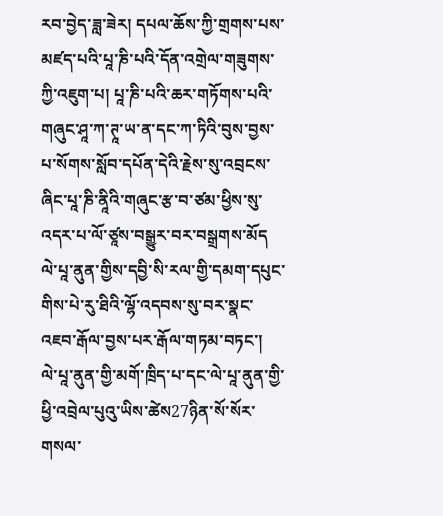རབ་བྱེད་ཟླ་ཟེར། དཔལ་ཆོས་ཀྱི་གྲགས་པས་མཛད་པའི་པཱ་ཎི་པའི་དོན་འགྲེལ་གཟུགས་ཀྱི་འཇུག་པ། པཱ་ཎི་པའི་ཆར་གཏོགས་པའི་གཞུང་ཤཱ་ཀ་ཊཱ་ཡ་ན་དང་ཀ་ཏིའི་བུས་བྱས་པ་སོགས་སློབ་དཔོན་དེའི་རྗེས་སུ་འབྲངས་ཞིང་པཱ་ཎི་ནཱིའི་གཞུང་རྩ་བ་ཙམ་ཕྱིས་སུ་འདར་པ་ལོ་ཙཱས་བསྒྱུར་བར་བསྒྲགས་མོད
ལེ་པཱ་ནུན་གྱིས་དབྱི་སི་རལ་གྱི་དམག་དཔུང་གིས་པེ་རུ་ཐིའི་ལྷོ་འདབས་སུ་བར་སྣང་འཇབ་རྒོལ་བྱས་པར་རྒོལ་གཏམ་བཏང་།
ལེ་པཱ་ནུན་གྱི་མགོ་ཁྲིད་པ་དང་ལེ་པཱ་ནུན་གྱི་ཕྱི་འབྲེལ་པུའུ་ཡིས་ཚེས27ཉིན་སོ་སོར་གསལ་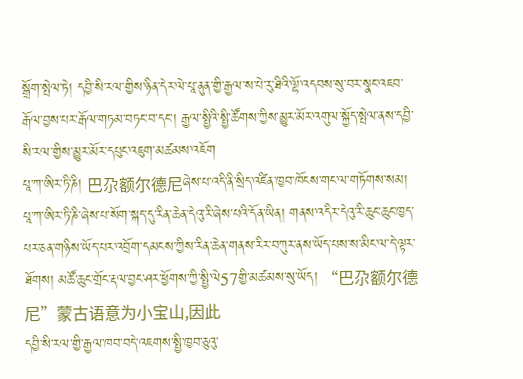སྒྲོག་སྤེལ་ཏེ། དབྱི་སི་རལ་གྱིས་ཉིན་དེར་ལེ་པཱ་ནུན་གྱི་རྒྱལ་ས་པེ་རུ་ཐིའི་ལྷོ་འདབས་སུ་བར་སྣང་འཇབ་རྒོལ་བྱས་པར་རྒོལ་གཏམ་བཏང་བ་དང་། རྒྱལ་སྤྱིའི་སྤྱི་ཚོགས་ཀྱིས་མྱུར་མོར་འགུལ་སྐྱོད་སྤེལ་ནས་དབྱི་སི་རལ་གྱིས་མྱུར་མོར་དཔུང་འཇུག་མཚམས་འཇོག
པཱ་ཀ་ཨིར་ཏི་ཎི། 巴尕额尔德尼ཞེས་པ་འདི་ནི་སྲིད་འཛིན་ཁྱབ་ཁོངས་གང་ལ་གཏོགས་སམ།
པཱ་ཀ་ཨིར་ཏི་ཎི་ཞེས་པ་སོག་སྐད་དུ་རིན་ཆེན་དེའུ་རི་ཞེས་པའི་དོན་ཡིན། གནས་འདིར་དེའུ་རི་ཆུང་ཆུང་ཁྱད་པར་ཅན་གཉིས་ཡོད་པར་འབྲོག་དམངས་ཀྱིས་རིན་ཆེན་གནས་རིར་བཀུར་ནས་ཡོད་པས་ས་མིང་ལ་དེ་ལྟར་ཐོགས། མཚོ་ཆུང་གྲོང་རྡལ་བྱང་ཤར་ཕྱོགས་ཀྱི་སྤྱི་ལེ57གྱི་མཚམས་སུ་ཡོད། “巴尕额尔德尼”蒙古语意为小宝山,因此
དབྱི་སི་རལ་གྱི་རྒྱལ་ཁབ་བདེ་འཇགས་སྤྱི་ཁྱབ་ཅུའུ་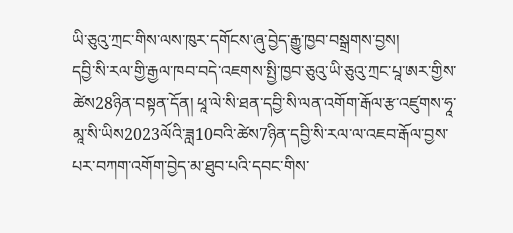ཡི་ཅུའུ་ཀྲང་གིས་ལས་ཁུར་དགོངས་ཞུ་བྱེད་རྒྱུ་ཁྱབ་བསྒྲགས་བྱས།
དབྱི་སི་རལ་གྱི་རྒྱལ་ཁབ་བདེ་འཇགས་སྤྱི་ཁྱབ་ཅུའུ་ཡི་ཅུའུ་ཀྲང་པཱ་ཨར་གྱིས་ཚེས28ཉིན་བསྟན་དོན། ཕཱ་ལེ་སི་ཐན་དབྱི་སི་ལན་འགོག་རྒོལ་རྩ་འཛུགས་ཧཱ་མཱ་སི་ཡིས2023ལོའི་ཟླ10བའི་ཚེས7ཉིན་དབྱི་སི་རལ་ལ་འཇབ་རྒོལ་བྱས་པར་བཀག་འགོག་བྱེད་མ་ཐུབ་པའི་དབང་གིས་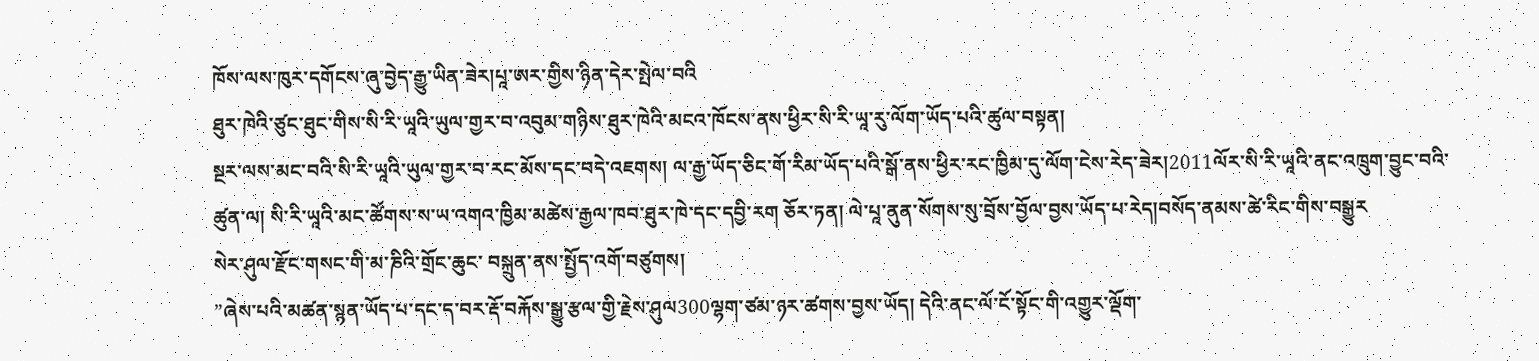ཁོས་ལས་ཁུར་དགོངས་ཞུ་བྱེད་རྒྱུ་ཡིན་ཟེར།པཱ་ཨར་གྱིས་ཉིན་དེར་སྤེལ་བའི
ཐུར་ཁེའི་ཙུང་ཐུང་གིས་སི་རི་ཡཱའི་ཡུལ་གྱར་བ་འབུམ་གཉིས་ཐུར་ཁེའི་མངའ་ཁོངས་ནས་ཕྱིར་སི་རི་ཡཱ་རུ་ལོག་ཡོད་པའི་ཚུལ་བསྟན།
སྔར་ལས་མང་བའི་སི་རི་ཡཱའི་ཡུལ་གྱར་བ་རང་མོས་དང་བདེ་འཇགས། ལ་རྒྱ་ཡོད་ཅིང་གོ་རིམ་ཡོད་པའི་སྒོ་ནས་ཕྱིར་རང་ཁྱིམ་དུ་ལོག་ངེས་རེད་ཟེར།2011ལོར་སི་རི་ཡཱའི་ནང་འཁྲུག་བྱུང་བའི་ཚུན་ལ། སི་རི་ཡཱའི་མང་ཚོགས་ས་ཡ་འགའ་ཁྱིམ་མཚེས་རྒྱལ་ཁབ་ཐུར་ཁེ་དང་དབྱི་རག ཅོར་ཏན། ལེ་པཱ་ནུན་སོགས་སུ་བྲོས་བྱོལ་བྱས་ཡོད་པ་རེད།བསོད་ནམས་ཚེ་རིང་གིས་བསྒྱུར
སེར་ཤུལ་རྫོང་གསང་གི་མ་ཎིའི་གྲོང་ཆུང་ བསྐྲུན་ནས་སྤྱོད་འགོ་བཙུགས།
”ཞེས་པའི་མཚན་སྙན་ཡོད་པ་དང་ད་བར་རྡོ་བརྐོས་སྒྱུ་རྩལ་གྱི་རྗེས་ཤུལ300ལྷག་ཙམ་ཉར་ཚགས་བྱས་ཡོད། དེའི་ནང་ལོ་ངོ་སྟོང་གི་འགྱུར་ལྡོག་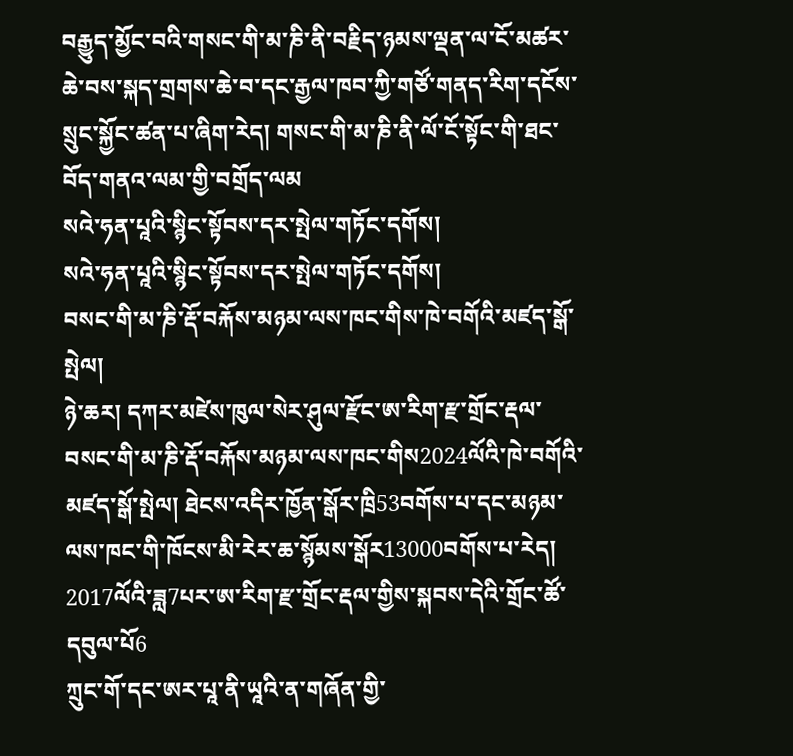བརྒྱུད་མྱོང་བའི་གསང་གི་མ་ཎི་ནི་བརྗིད་ཉམས་ལྡན་ལ་ངོ་མཚར་ཆེ་བས་སྐད་གྲགས་ཆེ་བ་དང་རྒྱལ་ཁབ་ཀྱི་གཙོ་གནད་རིག་དངོས་སྲུང་སྐྱོང་ཚན་པ་ཞིག་རེད། གསང་གི་མ་ཎི་ནི་ལོ་ངོ་སྟོང་གི་ཐང་བོད་གནའ་ལམ་གྱི་བགྲོད་ལམ
སའེ་ཧན་པཱའི་སྙིང་སྟོབས་དར་སྤེལ་གཏོང་དགོས།
སའེ་ཧན་པཱའི་སྙིང་སྟོབས་དར་སྤེལ་གཏོང་དགོས།
བསང་གི་མ་ཎི་རྡོ་བརྐོས་མཉམ་ལས་ཁང་གིས་ཁེ་བགོའི་མཛད་སྒོ་སྤེལ།
ཉེ་ཆར། དཀར་མཛེས་ཁུལ་སེར་ཤུལ་རྫོང་ཨ་རིག་རྫ་གྲོང་རྡལ་བསང་གི་མ་ཎི་རྡོ་བརྐོས་མཉམ་ལས་ཁང་གིས2024ལོའི་ཁེ་བགོའི་མཛད་སྒོ་སྤེལ། ཐེངས་འདིར་ཁྱོན་སྒོར་ཁྲི53བགོས་པ་དང་མཉམ་ལས་ཁང་གི་ཁོངས་མི་རེར་ཆ་སྙོམས་སྒོར13000བགོས་པ་རེད། 2017ལོའི་ཟླ7པར་ཨ་རིག་རྫ་གྲོང་རྡལ་གྱིས་སྐབས་དེའི་གྲོང་ཚོ་དབུལ་པོ6
ཀྲུང་གོ་དང་ཨར་པཱ་ནི་ཡཱའི་ན་གཞོན་གྱི་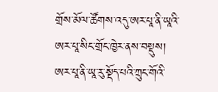གྲོས་མོལ་ཚོགས་འདུ་ཨར་པཱ་ནི་ཡཱའི་ཨར་པཱ་སིང་གྲོང་ཁྱེར་ནས་བསྡུས།
ཨར་པཱ་ནི་ཡཱ་རུ་སྡོད་པའི་ཀྲུང་གོའི་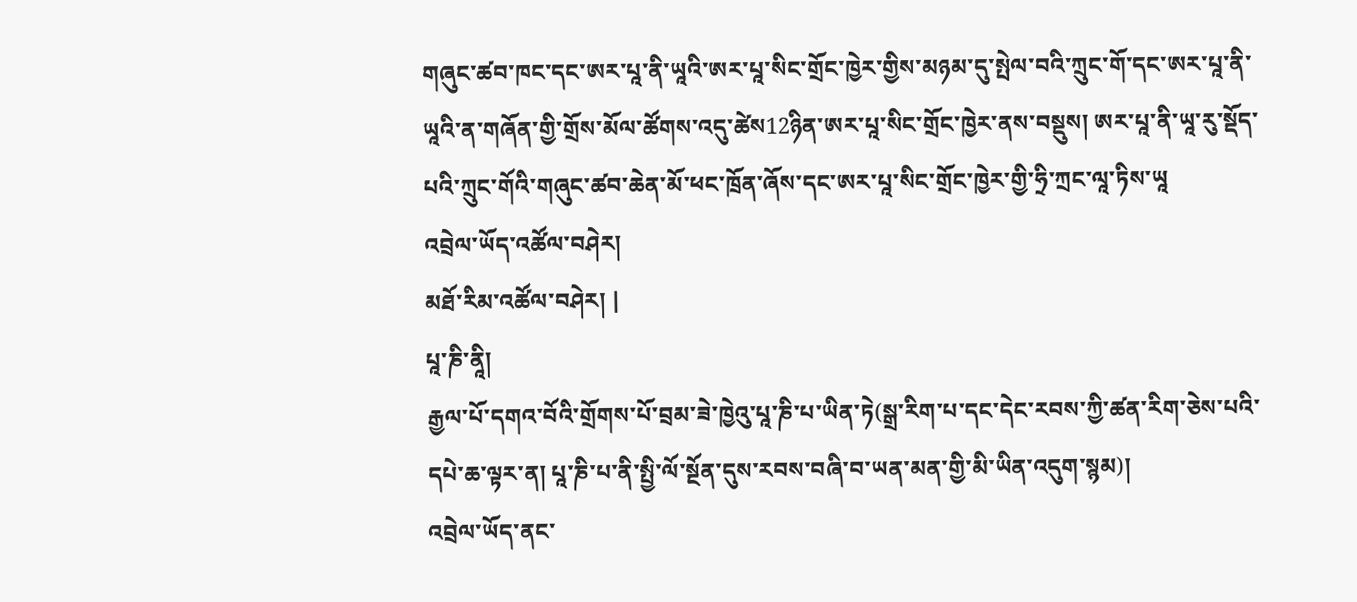གཞུང་ཚབ་ཁང་དང་ཨར་པཱ་ནི་ཡཱའི་ཨར་པཱ་སིང་གྲོང་ཁྱེར་གྱིས་མཉམ་དུ་སྤེལ་བའི་ཀྲུང་གོ་དང་ཨར་པཱ་ནི་ཡཱའི་ན་གཞོན་གྱི་གྲོས་མོལ་ཚོགས་འདུ་ཚེས12ཉིན་ཨར་པཱ་སིང་གྲོང་ཁྱེར་ནས་བསྡུས། ཨར་པཱ་ནི་ཡཱ་རུ་སྡོད་པའི་ཀྲུང་གོའི་གཞུང་ཚབ་ཆེན་མོ་ཕང་ཁྲོན་ཞོས་དང་ཨར་པཱ་སིང་གྲོང་ཁྱེར་གྱི་ཧྲི་ཀྲང་ལཱ་ཏིས་ཡཱ
འབྲེལ་ཡོད་འཚོལ་བཤེར།
མཐོ་རིམ་འཚོལ་བཤེར། |
པཱ་ཎི་ནཱི།
རྒྱལ་པོ་དགའ་བོའི་གྲོགས་པོ་བྲམ་ཟེ་ཁྱེའུ་པཱ་ཎི་པ་ཡིན་ཏེ(སྒྲ་རིག་པ་དང་དེང་རབས་ཀྱི་ཚན་རིག་ཅེས་པའི་དཔེ་ཆ་ལྟར་ན། པཱ་ཎི་པ་ནི་སྤྱི་ལོ་སྔོན་དུས་རབས་བཞི་བ་ཡན་མན་གྱི་མི་ཡིན་འདུག་སྙམ)།
འབྲེལ་ཡོད་ནང་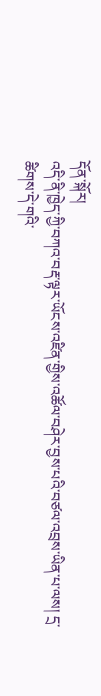དོན་སྐོར།
འདི་ནི་ཁྱེད་ཀྱི་བཀའ་བརྡ་ལྟར་ཡོངས་འཛིན་གྱིས་འཚོལ་བཤེར་བྱས་པའི་བཙལ་འབྲས་ཡིན་པ་ལས། དྲ་ཚིགས་དེ་གའི་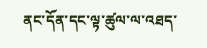ནང་དོན་དང་ལྟ་ཚུལ་ལ་འཐད་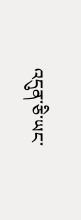འདུན་ཅི་ཡང་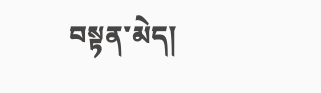བསྟན་མེད།